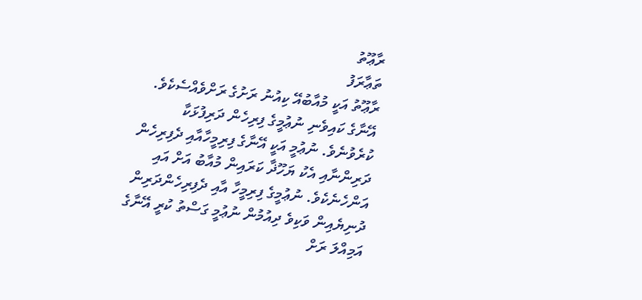ރާޢޫތު
ތަޢާރަފު
ރާޢޫތު އަކީ މުއާބުއޭ ކިއުނު ރަށުގެ ރަށްވެއްސެކެވެ. އޭނާގެ ކައިވެނި ނުޢުމީގެ ފިރިހެން ދަރިފުޅަކާ ކުރެވުނެވެ. ނުޢުމީ އަކީ އޭނާގެ ފިރިމީހާއާއި ދެފިރިހެން ދަރިންނާއި އެކު ޔަހޫޛާ ކަރައިން މުއާބު އަށް އައި އަންހެނެކެވެ. ނުޢުމީގެ ފިރިމީހާ އާއި ދެފިރިހެންދަރިން ދުނިޔެއިން ވަކިވެ ދިއުމުން ނުޢުމީ ގަސްތު ކުރީ އޭނާގެ އަމިއްލަ ރަށް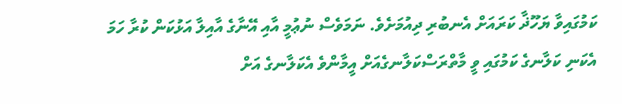ކަމުގައިވާ ޔަހޫޛާ ކަރައަށް އެނބުރި ދިއުމަށެވެ. ނަމަވެސް ނުޢުމީ އާއި އޭނާގެ އާއިލާ އަޅުކަން ކުރާ ހަމަ އެކަނި ކަލާނގެ ކަމުގައި ވީ މާތްރަސްކަލާނގެއަށް އީމާންވެ އެކަލާނގެ އަށް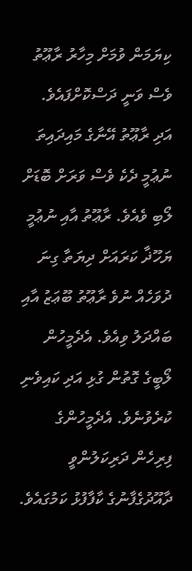ކިޔަމަން ވުމަށް މިހާރު ރާޢޫތު ވެސް ވަނީ ދަސްކޮށްފައެވެ. އަދި ރާޢޫތު އޭނާގެ މައިދައިތަ ނުޢުމީ ދެކެ ވެސް ވަރަށް ބޮޑަށް ލޯބި ވެއެވެ. ރާޢޫތު އާއި ނުޢުމީ ޔަހޫޛާ ކަރައަށް ދިޔަތާ ގިނަ ދުވަހެއް ނުވެ ރާޢޫތު ބޫޢަޒު އާއި ބައްދަލު ވިއެވެ. އެދެމީހުން ލޯބީގެ ގޮތުން ގުޅި އަދި ކައިވެނި ކުރެވުނެވެ. އެދެމީހުންގެ ފިރިހެން ދަރިކަލުންވީ ދާއޫދުގެފާނުގެ ކާފާފުޅު ކަމުގައެވެ.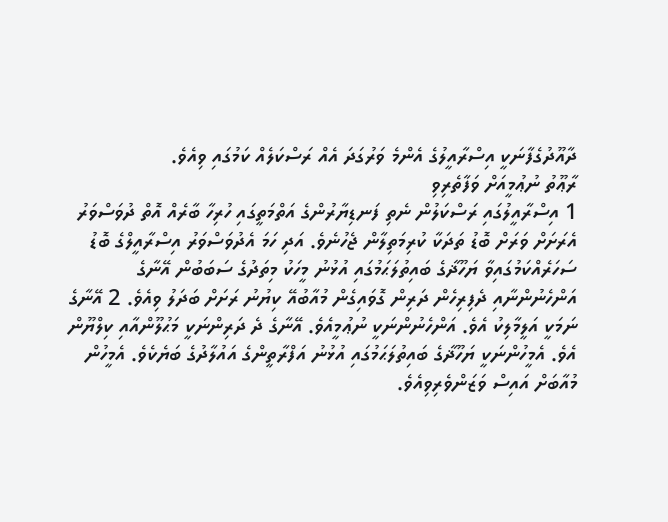ދާއޫދުގެފާނަކީ އިސްރާއީލުގެ އެންމެ ވަރުގަދަ އެއް ރަސްކަލެއް ކަމުގައި ވިއެވެ.
ރާޢޫތު ނުޢުމީއަށް ވަފާތެރިވި
1 އިސްރާއީލުގައި ރަސްކަލުން ނެތި ފަނޑިޔާރުންގެ އަތްމަތީގައި ހުރިހާ ބާރެއް އޮތް ދުވަސްވަރު އެރަށަށް ވަރަށް ބޮޑު ތަދަކާ ކުރިމަތިލާން ޖެހުނެވެ. އަދި ހަމަ އެދުވަސްވަރު އިސްރާއީލްގެ ބޮޑު ސަހަރެއްކަމުގައިވާ ޔަހޫޛާގެ ބައިތުލަޙަމުގައި އުޅުނު މީހަކު މިތަދުގެ ސަބަބުން އޭނާގެ އަންހެނުންނާއި ދެފިރިހެން ދަރިން ގޮވައިގެން މުއާބުއޭ ކިޔުނު ރަށަށް ބަދަލު ވިއެވެ. 2 އޭނާގެ ނަމަކީ އަލީމާލިކު އެވެ. އަންހެނުންނަކީ ނުޢުމީއެވެ. އޭނާގެ ދެ ދަރިންނަކީ މަޙުލޫންއާއި ކިލްޔޫން އެވެ. އެމީހުންނަކީ ޔަހޫޛާގެ ބައިތުލަޙަމުގައި އުޅުނު އަފްރާތީންގެ އައުލާދުގެ ބަޔެކެވެ. އެމީހުން މުއާބަށް އައިސް ވަޒަންވެރިވިއެވެ.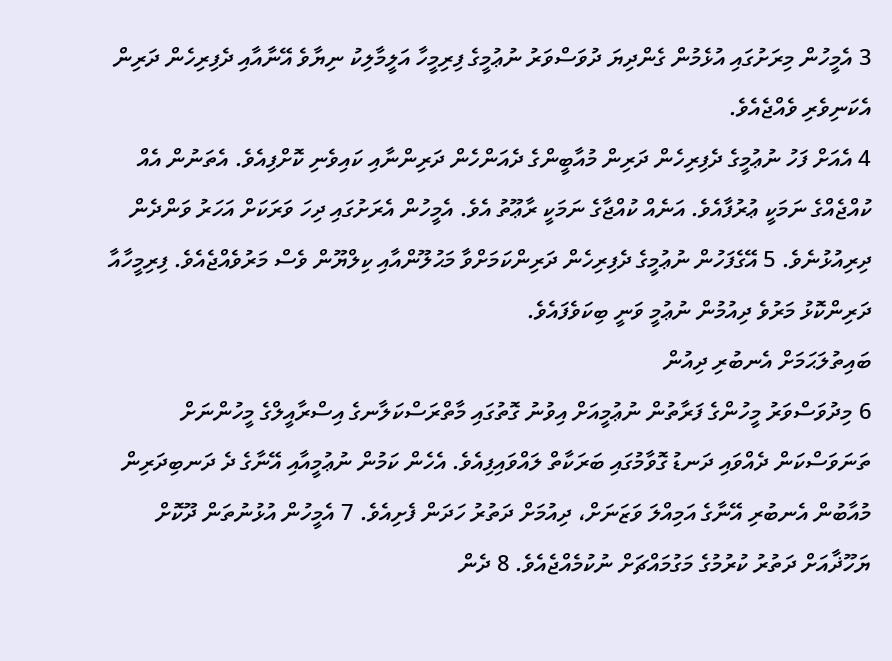3 އެމީހުން މިރަށުގައި އުޅެމުން ގެންދިޔަ ދުވަސްވަރު ނުޢުމީގެ ފިރިމީހާ އަލީމާލިކު ނިޔާވެ އޭނާއާއި ދެފިރިހެން ދަރިން އެކަނިވެރި ވެއްޖެއެވެ.
4 އެއަށް ފަހު ނުޢުމީގެ ދެފިރިހެން ދަރިން މުއާބީންގެ ދެއަންހެން ދަރިންނާއި ކައިވެނި ކޮށްފިއެވެ. އެތަނުން އެއް ކުއްޖެއްގެ ނަމަކީ ޢުރުފާއެވެ. އަނެއް ކުއްޖާގެ ނަމަކީ ރާޢޫތު އެވެ. އެމީހުން އެރަށުގައި ދިހަ ވަރަކަށް އަހަރު ވަންދެން ދިރިއުޅުނެވެ. 5 އޭގެފަހުން ނުޢުމީގެ ދެފިރިހެން ދަރިންކަމަށްވާ މަޙުލޫންއާއި ކިލްޔޫން ވެސް މަރުވެއްޖެއެވެ. ފިރިމީހާއާ ދަރިންކޮޅު މަރުވެ ދިއުމުން ނުޢުމީ ވަނީ ބިކަވެފައެވެ.
ބައިތުލަޙަމަށް އެނބުރި ދިއުން
6 މިދުވަސްވަރު މީހުންގެ ފަރާތުން ނުޢުމީއަށް އިވުނު ގޮތުގައި މާތްރަސްކަލާނގެ އިސްރާއީލްގެ މީހުންނަށް ތަނަވަސްކަން ދެއްވައި ދަނޑު ގޮވާމުގައި ބަރަކާތް ލައްވައިފިއެވެ. އެހެން ކަމުން ނުޢުމީއާއި އޭނާގެ ދެ ދަނބިދަރިން މުއާބުން އެނބުރި އޭނާގެ އަމިއްލަ ވަޒަނަށް، ދިއުމަށް ދަތުރު ހަދަން ފެށިއެވެ. 7 އެމީހުން އުޅުނުތަން ދޫކޮށް ޔަހޫޛާއަށް ދަތުރު ކުރުމުގެ މަގުމައްޗަށް ނުކުމެއްޖެއެވެ. 8 ދެން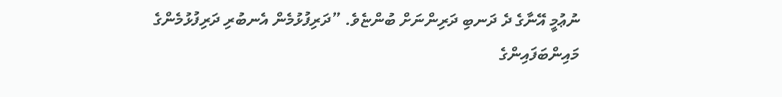ނުޢުމީ އޭނާގެ ދެ ދަނބި ދަރިންނަށް ބުންޏެވެ. ”ދަރިފުޅުމެން އެނބުރި ދަރިފުޅުމެންގެ މައިންބަފައިންގެ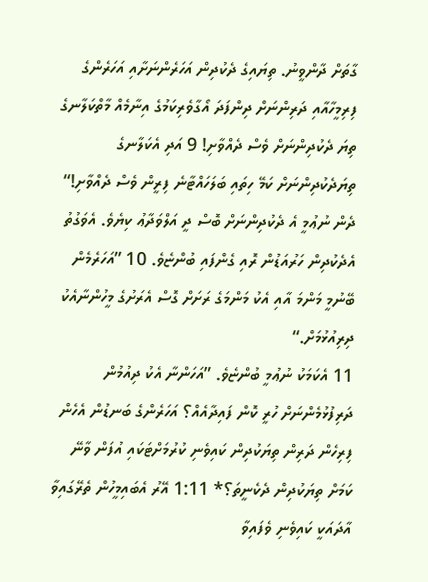ގާތަށް ދާންވީނު. ތިޔައިގެ ދެކުދިން އަހަރެންނަށާއި އަހަރެންގެ ފިރިމީހާއާއި ދަރިންނަށް ދިންފަދަ އޯގާވެރިކަމުގެ އިނާމެއް މާތްކަލާނގެ ތިޔަ ދެކުދިންނަށް ވެސް ދެއްވާށި! 9 އަދި އެކަލާނގެ ތިޔަދެކުދިންނަށް ކަމޭ ހިތައި ބަލަހައްޓާނެ ފިރީން ވެސް ދެއްވާށި!“ ދެން ނުޢުމީ އެ ދެކުދިންނަށް ބޮސް ދީ އަލްވަދާޢު ކިޔެވެ. އެވަގުތު އެދެކުދިން ހަރުއަޑުން ރޮއި ގެންފައި ބުންޏެވެ. 10 ”އަހަރެމެން ބޭނުމީ މަންމަ އާއި އެކު މަންމަގެ ރަށަށް ގޮސް އެރަށުގެ މީހުންނާއެކު ދިރިއުޅުމަށް.“
11 އެކަމަކު ނުޢުމީ ބުންޏެވެ. ”އަހަންނާ އެކު ދިއުމުން ދަރިފުޅުމެންނަށް ހުރީ ކޮން ފައިދާއެއް؟ އަހަރެންގެ ބަނޑުން އެހެން ފިރިހެން ދަރިން ތިޔަކުދިން ކައިވެނި ކުރުމަށްޓަކައި އުފަން ވާނޭ ކަމަށް ތިޔަކުދިން ދެކެނީތަ؟* 1:11 އޭރު އެބައިމީހުން ތެރޭގައިވާ އާދައަކީ ކައިވެނި ވެފައިވާ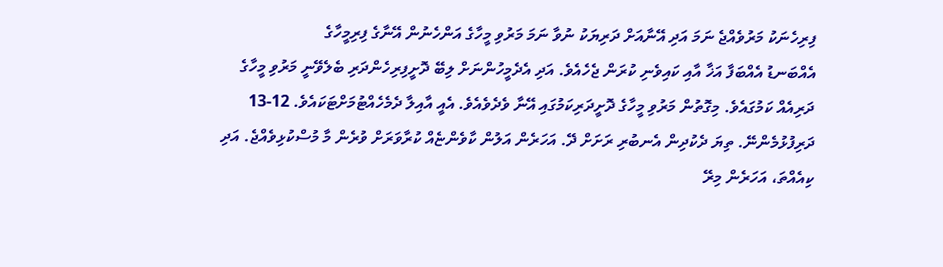ފިރިހެނަކު މަރުވެއްޖެ ނަމަ އަދި އޭނާއަށް ދަރިޔަކު ނުވާ ނަމަ މަރުވި މީހާގެ އަންހެނުން އޭނާގެ ފިރިމީހާގެ
އެއްބަނޑު އެއްބަފާ އަޚާ އާއި ކައިވެނި ކުރަން ޖެހެއެވެ. އަދި އެދެމީހުންނަށް ލިބޭ ދޮށީފިރިހެންދަރި ބެލެވޭނީ މަރުވި މީހާގެ ދަރިއެއް ކަމުގައެވެ. މިގޮތުން މަރުވި މީހާގެ ދޮށީދަރިކަމުގައި އޭނާ ވެދެވެއެވެ. އެއީ އާއިލާ ދެމެހެއްޓުމަށްޓަކައެވެ. 12-13 ދަރިފުޅުމެންނޭ. ތިޔަ ދެކުދިން އެނބުރި ރަށަށް ދޭ. އަހަރެން އަލުން ކާވެންޏެއް ކުރާވަރަށް ވުރެން މާ މުސްކުޅިވެއްޖެ. އަދި ކިއެއްތަ، އަހަރެން މިރޭ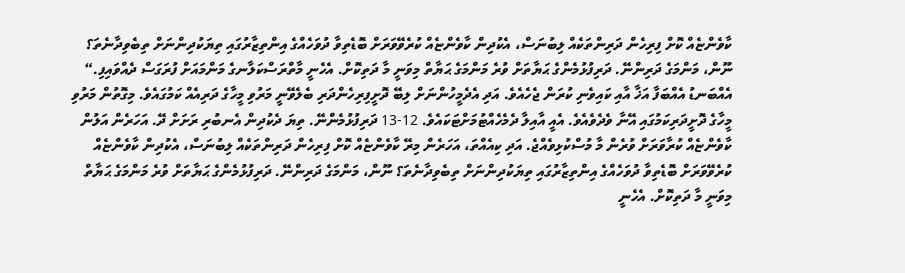ކާވެންޏެއް ކޮށް ފިރިހެން ދަރިންތަކެއް ލިބުނަސް، އެކުދިން ކާވެންޏެއް ކުރެވޭވަރަށް ބޮޑެތިވާ ދުވަހެއްގެ އިންތިޒާރުގައި ތިޔަކުދިންނަށް ތިބެވިދާނެތަ؟ ނޫން، މަންމަގެ ދަރިންނޭ. ދަރިފުޅުމެންގެ ޙަޔާތަށް ވުރެ މަންމަގެ ޙަޔާތް މިވަނީ މާ ދަތިކޮށް. އެހެނީ މާތްރަސްކަލާނގެ މަންމައަށް ފުރަގަސް ދެއްވައިފި.“
އެއްބަނޑު އެއްބަފާ އަޚާ އާއި ކައިވެނި ކުރަން ޖެހެއެވެ. އަދި އެދެމީހުންނަށް ލިބޭ ދޮށީފިރިހެންދަރި ބެލެވޭނީ މަރުވި މީހާގެ ދަރިއެއް ކަމުގައެވެ. މިގޮތުން މަރުވި މީހާގެ ދޮށީދަރިކަމުގައި އޭނާ ވެދެވެއެވެ. އެއީ އާއިލާ ދެމެހެއްޓުމަށްޓަކައެވެ. 12-13 ދަރިފުޅުމެންނޭ. ތިޔަ ދެކުދިން އެނބުރި ރަށަށް ދޭ. އަހަރެން އަލުން ކާވެންޏެއް ކުރާވަރަށް ވުރެން މާ މުސްކުޅިވެއްޖެ. އަދި ކިއެއްތަ، އަހަރެން މިރޭ ކާވެންޏެއް ކޮށް ފިރިހެން ދަރިންތަކެއް ލިބުނަސް، އެކުދިން ކާވެންޏެއް ކުރެވޭވަރަށް ބޮޑެތިވާ ދުވަހެއްގެ އިންތިޒާރުގައި ތިޔަކުދިންނަށް ތިބެވިދާނެތަ؟ ނޫން، މަންމަގެ ދަރިންނޭ. ދަރިފުޅުމެންގެ ޙަޔާތަށް ވުރެ މަންމަގެ ޙަޔާތް މިވަނީ މާ ދަތިކޮށް. އެހެނީ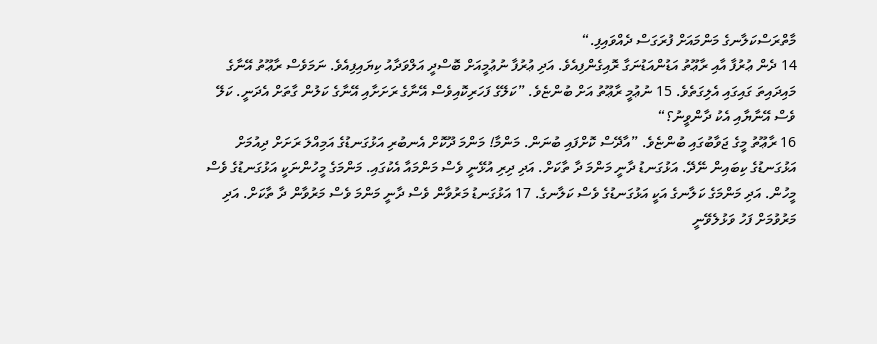މާތްރަސްކަލާނގެ މަންމައަށް ފުރަގަސް ދެއްވައިފި.“
14 ދެން ޢުރުފާ އާއި ރާޢޫތު އަޑުންއަޑުނަގާ ރޮއިގެންފިއެވެ. އަދި ޢުރުފާ ނުޢުމީއަށް ބޮސްދީ އަލްވަދާއު ކިޔައިފިއެވެ. ނަމަވެސް ރާޢޫތު އޭނާގެ މައިދައިތަ ގައިގައި އެލިގަތެވެ. 15 ނުޢުމީ ރާޢޫތު އަށް ބުންޏެވެ. ”ކަލޭގެ ފަހަރިކޮއިވެސް އޭނާގެ ރަށަށާއި އޭނާގެ ކަލުން ގާތަށް އެދަނީ. ކަލޭ ވެސް އޭނާޔާއި އެކު ދާންވީނު؟“
16 ރާޢޫތު މީގެ ޖަވާބުގައި ބުންޏެވެ. ”އާދޭސް ކޮށްފައި ބުނަން. މަންމާ! މަންމަ ދޫކޮށް އެނބުރި އަޅުގަނޑުގެ އަމިއްލަ ރަށަށް ދިއުމަށް އަޅުގަނޑުގެ ކިބައިން ނޭދޭ. އަޅުގަނޑު ދާނީ މަންމަ ދާ ތާކަށް. އަދި ދިރި އުޅޭނީ ވެސް މަންމައާ އެކުގައި. މަންމަގެ މީހުންނަކީ އަޅުގަނޑުގެ ވެސް މީހުން. އަދި މަންމަގެ ކަލާނގެ އަކީ އަޅުގަނޑުގެ ވެސް ކަލާނގެ. 17 އަޅުގަނޑު މަރުވާން ވެސް ދާނީ މަންމަ ވެސް މަރުވާން ދާ ތާކަށް. އަދި މަރުވުމަށް ފަހު ވަޅުލެވޭނީ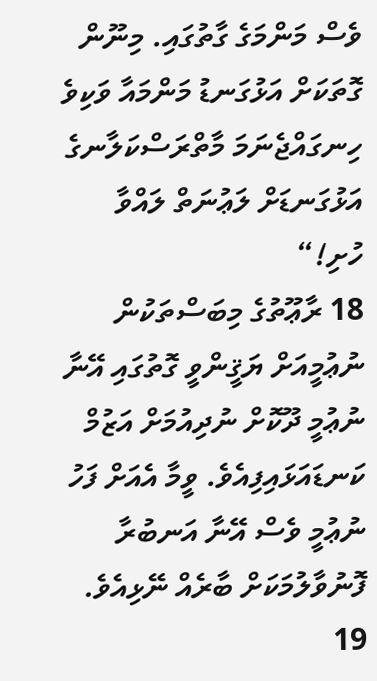ވެސް މަންމަގެ ގާތުގައި. މިނޫން ގޮތަކަށް އަޅުގަނޑު މަންމައާ ވަކިވެ ހިނގައްޖެނަމަ މާތްރަސްކަލާނގެ އަޅުގަނޑަށް ލަޢުނަތް ލައްވާ ހުށި!“
18 ރާޢޫތުގެ މިބަސްތަކުން ނުޢުމީއަށް ޔަޤީންވީ ގޮތުގައި އޭނާ ނުޢުމީ ދޫކޮށް ނުދިއުމަށް އަޒުމް ކަނޑައަޅައިފިއެވެ. ވީމާ އެއަށް ފަހު ނުޢުމީ ވެސް އޭނާ އަނބުރާ ފޮނުވާލުމަކަށް ބާރެއް ނޭޅިއެވެ.
19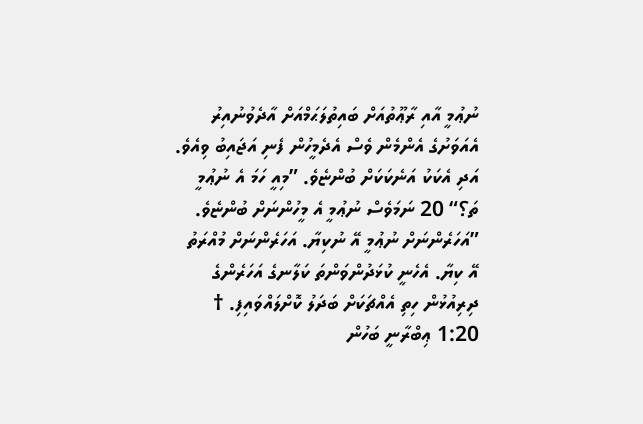ނުޢުމީ އާއި ރާޢޫތުއަށް ބައިތުލަޙަމްއަށް އާދެވުނުއިރު އެއަވަށުގެ އެންމެން ވެސް އެދެމީހުން ފެނި އަޖައިބު ވިއެވެ. އަދި އެކަކު އަނެކަކަށް ބުންޏެވެ. ”މިއީ ހަމަ އެ ނުޢުމީ ތަ؟“ 20 ނަމަވެސް ނުޢުމީ އެ މީހުންނަށް ބުންޏެވެ. ”އަހަރެންނަށް ނުޢުމީ އޭ ނުކިޔާ. އަހަރެންނަށް މުއްރަތު އޭ ކިޔާ. އެހެނީ ކުޅަދުންވަންތަ ކަލާނގެ އަހަރެންގެ ދިރިއުޅުން ހިތި އެއްޗަކަށް ބަދަލު ކޮށްލައްވައިފި. † 1:20 ޢިބްރާނީ ބަހުން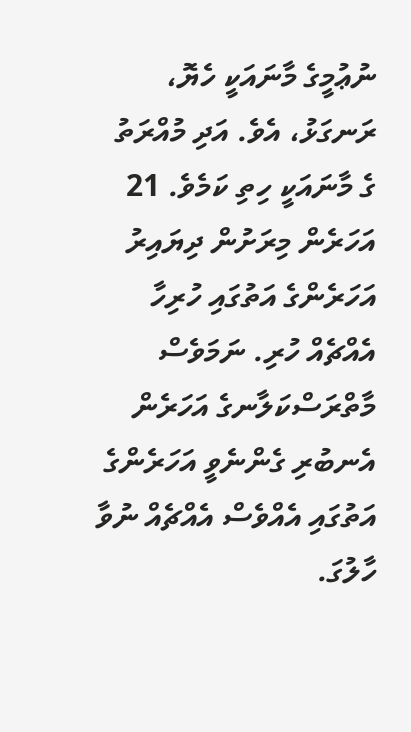ނުޢުމީގެ މާނައަކީ ހެޔޮ، ރަނގަޅު، އެވެ. އަދި މުއްރަތު ގެ މާނައަކީ ހިތި ކަމެވެ. 21 އަހަރެން މިރަށުން ދިޔައިރު އަހަރެންގެ އަތުގައި ހުރިހާ އެއްޗެއް ހުރި. ނަމަވެސް މާތްރަސްކަލާނގެ އަހަރެން އެނބުރި ގެންނެވީ އަހަރެންގެ އަތުގައި އެއްވެސް އެއްޗެއް ނުވާ ހާލުގަ.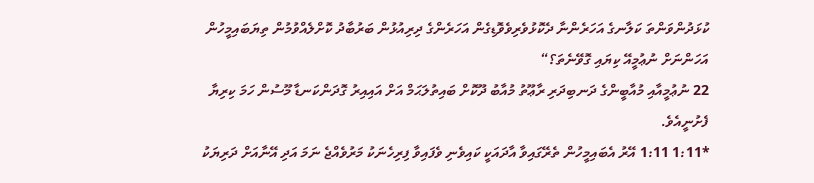ކުޅަދުންވަންތަ ކަލާނގެ އަހަރެންނާ ދެކޮޅުވެރިވެވޮޑިގެން އަހަރެންގެ ދިރިއުޅުން ބަރުބާދު ކޮށްލެއްވުމުން ތިޔަބައިމީހުން އަހަންނަށް ނުޢުމީއޭ ކިޔައި ގޮވޭނެތަ؟“
22 ނުޢުމީއާއި މުއާބީންގެ ދަނބިދަރި ރާޢޫތު މުއާބު ދޫކޮށް ބައިތުލަޙަމް އަށް އައިއިރު ގޮދަންކަނޑާ މޫސުން ހަމަ ކިރިޔާ ފެށުނީއެވެ.
*1:11 1:11 އޭރު އެބައިމީހުން ތެރޭގައިވާ އާދައަކީ ކައިވެނި ވެފައިވާ ފިރިހެނަކު މަރުވެއްޖެ ނަމަ އަދި އޭނާއަށް ދަރިޔަކު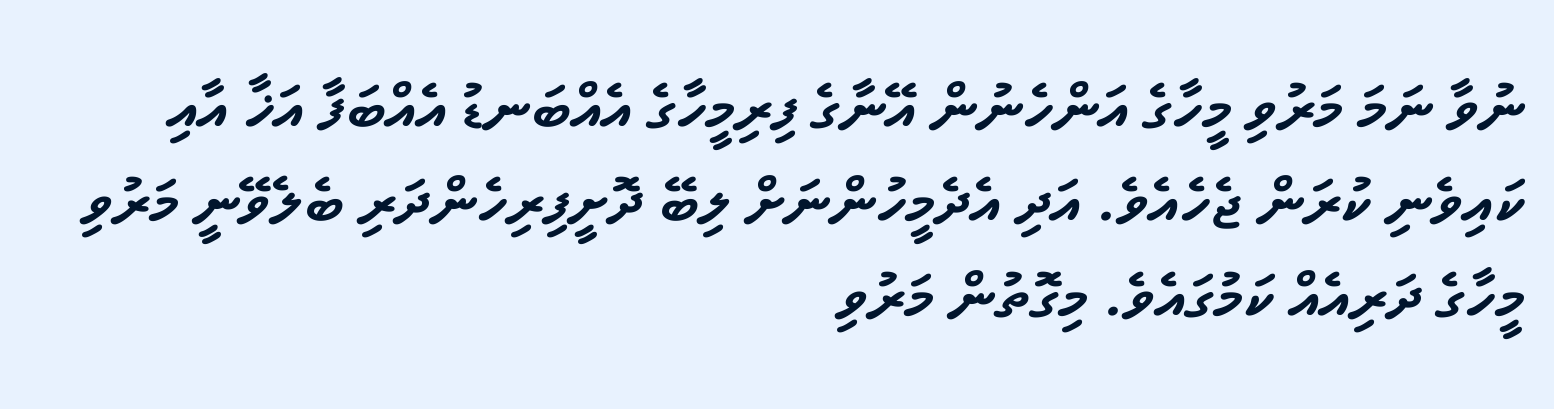ނުވާ ނަމަ މަރުވި މީހާގެ އަންހެނުން އޭނާގެ ފިރިމީހާގެ އެއްބަނޑު އެއްބަފާ އަޚާ އާއި ކައިވެނި ކުރަން ޖެހެއެވެ. އަދި އެދެމީހުންނަށް ލިބޭ ދޮށީފިރިހެންދަރި ބެލެވޭނީ މަރުވި މީހާގެ ދަރިއެއް ކަމުގައެވެ. މިގޮތުން މަރުވި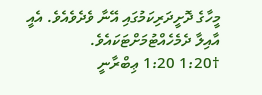މީހާގެ ދޮށީދަރިކަމުގައި އޭނާ ވެދެވެއެވެ. އެއީ އާއިލާ ދެމެހެއްޓުމަށްޓަކައެވެ.
†1:20 1:20 ޢިބްރާނީ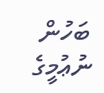ބަހުން ނުޢުމީގެ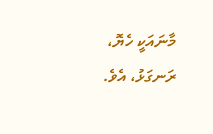މާނައަކީ ހެޔޮ، ރަނގަޅު، އެވެ.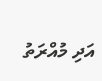އަދި މުއްރަތު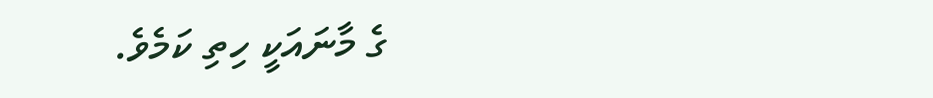ގެ މާނައަކީ ހިތި ކަމެވެ.